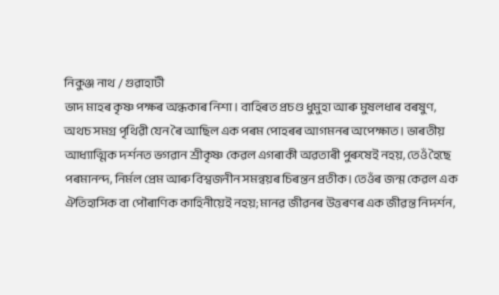নিকুঞ্জ নাথ / গুৱাহাটী
ভাদ মাহৰ কৃষ্ণ পক্ষৰ অন্ধকাৰ নিশা। বাহিৰত প্ৰচণ্ড ধুমুহা আৰু মুষলধাৰ বৰষুণ, অথচ সমগ্ৰ পৃথিৱী যেন ৰৈ আছিল এক পৰম পোহৰৰ আগমনৰ অপেক্ষাত। ভাৰতীয় আধ্যাত্মিক দৰ্শনত ভগৱান শ্ৰীকৃষ্ণ কেৱল এগৰাকী অৱতাৰী পুৰুষেই নহয়, তেওঁ হৈছে পৰমানন্দ, নিৰ্মল প্ৰেম আৰু বিশ্বজনীন সমন্বয়ৰ চিৰন্তন প্ৰতীক। তেওঁৰ জন্ম কেৱল এক ঐতিহাসিক বা পৌৰাণিক কাহিনীয়েই নহয়; মানৱ জীৱনৰ উত্তৰণৰ এক জীৱন্ত নিদৰ্শন,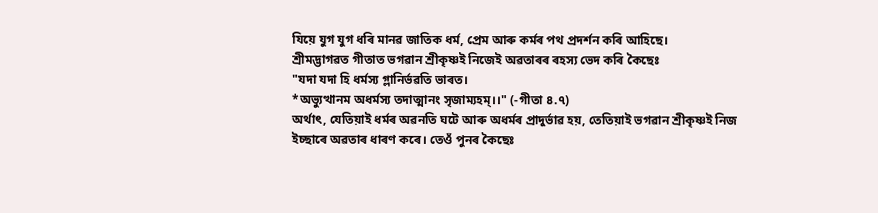যিয়ে যুগ যুগ ধৰি মানৱ জাতিক ধৰ্ম, প্ৰেম আৰু কৰ্মৰ পথ প্ৰদৰ্শন কৰি আহিছে।
শ্ৰীমদ্ভাগৱত গীতাত ভগৱান শ্ৰীকৃষ্ণই নিজেই অৱতাৰৰ ৰহস্য ভেদ কৰি কৈছেঃ
"যদা যদা হি ধৰ্মস্য গ্লানিৰ্ভৱতি ভাৰত।
*অভ্যুত্থানম অধৰ্মস্য তদাত্মানং সৃজাম্যহম্।।" (-গীতা ৪.৭)
অৰ্থাৎ, যেতিয়াই ধৰ্মৰ অৱনতি ঘটে আৰু অধৰ্মৰ প্ৰাদুৰ্ভাৱ হয়, তেতিয়াই ভগৱান শ্ৰীকৃষ্ণই নিজ ইচ্ছাৰে অৱতাৰ ধাৰণ কৰে। তেওঁ পুনৰ কৈছেঃ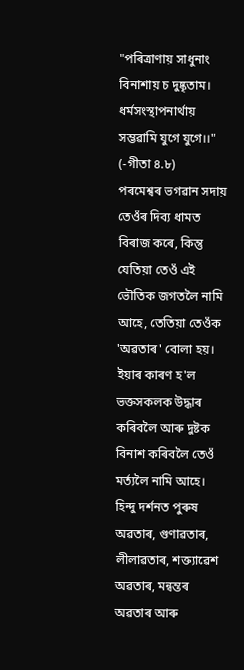"পৰিত্ৰাণায় সাধুনাং বিনাশায় চ দুষ্কৃতাম।
ধৰ্মসংস্থাপনাৰ্থায় সম্ভৱামি যুগে যুগে।।" (-গীতা ৪.৮)
পৰমেশ্বৰ ভগৱান সদায় তেওঁৰ দিব্য ধামত বিৰাজ কৰে, কিন্তু যেতিয়া তেওঁ এই ভৌতিক জগতলৈ নামি আহে, তেতিয়া তেওঁক 'অৱতাৰ' বোলা হয়। ইয়াৰ কাৰণ হ'ল ভক্তসকলক উদ্ধাৰ কৰিবলৈ আৰু দুষ্টক বিনাশ কৰিবলৈ তেওঁ মৰ্ত্যলৈ নামি আহে। হিন্দু দৰ্শনত পুৰুষ অৱতাৰ, গুণাৱতাৰ, লীলাৱতাৰ, শক্ত্যাৱেশ অৱতাৰ, মন্বন্তৰ অৱতাৰ আৰু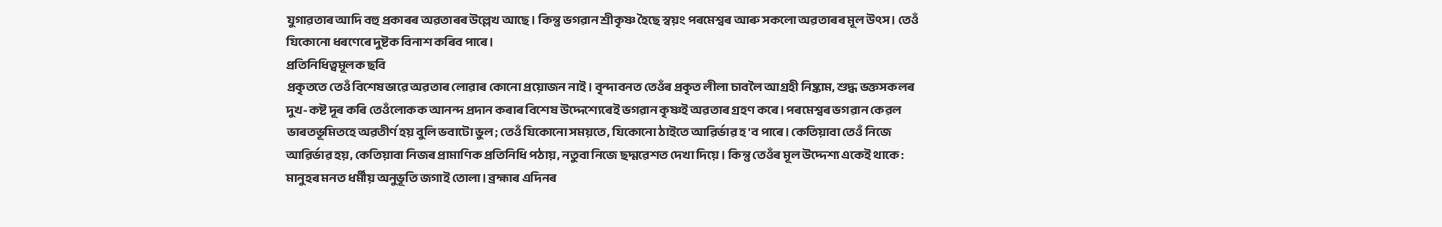যুগাৱতাৰ আদি বহু প্ৰকাৰৰ অৱতাৰৰ উল্লেখ আছে। কিন্তু ভগৱান শ্ৰীকৃষ্ণ হৈছে স্বয়ং পৰমেশ্বৰ আৰু সকলো অৱতাৰৰ মূল উৎস। তেওঁ যিকোনো ধৰণেৰে দুষ্টক বিনাশ কৰিব পাৰে।
প্ৰতিনিধিত্বমূলক ছবি
প্ৰকৃততে তেওঁ বিশেষভাৱে অৱতাৰ লোৱাৰ কোনো প্ৰয়োজন নাই। বৃন্দাবনত তেওঁৰ প্ৰকৃত লীলা চাবলৈ আগ্ৰহী নিষ্কাম, শুদ্ধ ভক্তসকলৰ দুখ-কষ্ট দূৰ কৰি তেওঁলোকক আনন্দ প্ৰদান কৰাৰ বিশেষ উদ্দেশ্যেৰেই ভগৱান কৃষ্ণই অৱতাৰ গ্ৰহণ কৰে। পৰমেশ্বৰ ভগৱান কেৱল ভাৰতভূমিতহে অৱতীৰ্ণ হয় বুলি ভবাটো ভুল; তেওঁ যিকোনো সময়তে, যিকোনো ঠাইতে আৱিৰ্ভাৱ হ'ব পাৰে। কেতিয়াবা তেওঁ নিজে আৱিৰ্ভাৱ হয়, কেতিয়াবা নিজৰ প্ৰামাণিক প্ৰতিনিধি পঠায়, নতুবা নিজে ছদ্মৱেশত দেখা দিয়ে। কিন্তু তেওঁৰ মূল উদ্দেশ্য একেই থাকে: মানুহৰ মনত ধৰ্মীয় অনুভূতি জগাই তোলা। ব্ৰহ্মাৰ এদিনৰ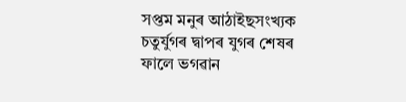সপ্তম মনুৰ আঠাইছসংখ্যক চতুৰ্যুগৰ দ্বাপৰ যুগৰ শেষৰ ফালে ভগৱান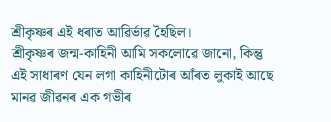শ্ৰীকৃষ্ণৰ এই ধৰাত আৱিৰ্ভাৱ হৈছিল।
শ্ৰীকৃষ্ণৰ জন্ম-কাহিনী আমি সকলোৱে জানো, কিন্তু এই সাধাৰণ যেন লগা কাহিনীটোৰ আঁৰত লুকাই আছে মানৱ জীৱনৰ এক গভীৰ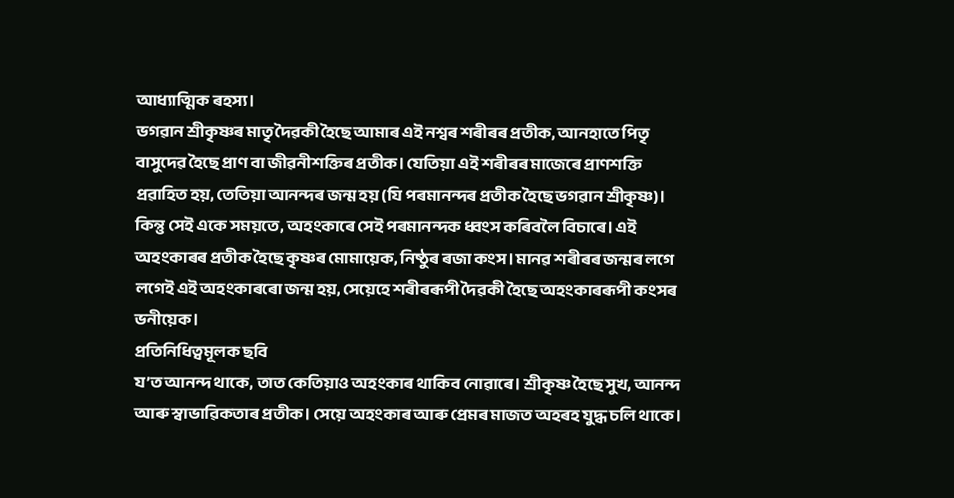আধ্যাত্মিক ৰহস্য।
ভগৱান শ্ৰীকৃষ্ণৰ মাতৃ দৈৱকী হৈছে আমাৰ এই নশ্বৰ শৰীৰৰ প্ৰতীক, আনহাতে পিতৃ বাসুদেৱ হৈছে প্ৰাণ বা জীৱনীশক্তিৰ প্ৰতীক। যেতিয়া এই শৰীৰৰ মাজেৰে প্ৰাণশক্তি প্ৰৱাহিত হয়, তেতিয়া আনন্দৰ জন্ম হয় (যি পৰমানন্দৰ প্ৰতীক হৈছে ভগৱান শ্ৰীকৃষ্ণ)। কিন্তু সেই একে সময়তে, অহংকাৰে সেই পৰমানন্দক ধ্বংস কৰিবলৈ বিচাৰে। এই অহংকাৰৰ প্ৰতীক হৈছে কৃষ্ণৰ মোমায়েক, নিষ্ঠুৰ ৰজা কংস। মানৱ শৰীৰৰ জন্মৰ লগে লগেই এই অহংকাৰৰো জন্ম হয়, সেয়েহে শৰীৰৰূপী দৈৱকী হৈছে অহংকাৰৰূপী কংসৰ ভনীয়েক।
প্ৰতিনিধিত্বমূলক ছবি
য’ত আনন্দ থাকে, তাত কেতিয়াও অহংকাৰ থাকিব নোৱাৰে। শ্ৰীকৃষ্ণ হৈছে সুখ, আনন্দ আৰু স্বাভাৱিকতাৰ প্ৰতীক। সেয়ে অহংকাৰ আৰু প্ৰেমৰ মাজত অহৰহ যুদ্ধ চলি থাকে।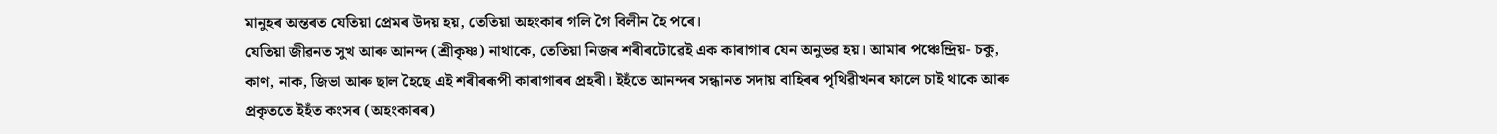মানুহৰ অন্তৰত যেতিয়া প্ৰেমৰ উদয় হয়, তেতিয়া অহংকাৰ গলি গৈ বিলীন হৈ পৰে।
যেতিয়া জীৱনত সুখ আৰু আনন্দ (শ্ৰীকৃষ্ণ) নাথাকে, তেতিয়া নিজৰ শৰীৰটোৱেই এক কাৰাগাৰ যেন অনুভৱ হয়। আমাৰ পঞ্চেন্দ্ৰিয়- চকু, কাণ, নাক, জিভা আৰু ছাল হৈছে এই শৰীৰৰূপী কাৰাগাৰৰ প্ৰহৰী। ইহঁতে আনন্দৰ সন্ধানত সদায় বাহিৰৰ পৃথিৱীখনৰ ফালে চাই থাকে আৰু প্ৰকৃততে ইহঁত কংসৰ (অহংকাৰৰ)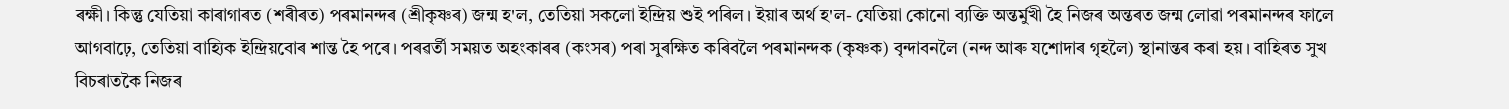ৰক্ষী। কিন্তু যেতিয়া কাৰাগাৰত (শৰীৰত) পৰমানন্দৰ (শ্ৰীকৃষ্ণৰ) জন্ম হ'ল, তেতিয়া সকলো ইন্দ্ৰিয় শুই পৰিল। ইয়াৰ অৰ্থ হ'ল- যেতিয়া কোনো ব্যক্তি অন্তৰ্মুখী হৈ নিজৰ অন্তৰত জন্ম লোৱা পৰমানন্দৰ ফালে আগবাঢ়ে, তেতিয়া বাহ্যিক ইন্দ্ৰিয়বোৰ শান্ত হৈ পৰে। পৰৱৰ্তী সময়ত অহংকাৰৰ (কংসৰ) পৰা সুৰক্ষিত কৰিবলৈ পৰমানন্দক (কৃষ্ণক) বৃন্দাবনলৈ (নন্দ আৰু যশোদাৰ গৃহলৈ) স্থানান্তৰ কৰা হয়। বাহিৰত সুখ বিচৰাতকৈ নিজৰ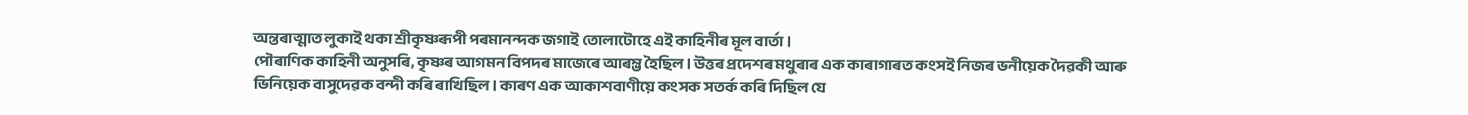অন্তৰাত্মাত লুকাই থকা শ্ৰীকৃষ্ণৰূপী পৰমানন্দক জগাই তোলাটোহে এই কাহিনীৰ মূল বাৰ্তা।
পৌৰাণিক কাহিনী অনুসৰি, কৃষ্ণৰ আগমন বিপদৰ মাজেৰে আৰম্ভ হৈছিল। উত্তৰ প্ৰদেশৰ মথুৰাৰ এক কাৰাগাৰত কংসই নিজৰ ভনীয়েক দৈৱকী আৰু ভিনিয়েক বাসুদেৱক বন্দী কৰি ৰাখিছিল। কাৰণ এক আকাশবাণীয়ে কংসক সতৰ্ক কৰি দিছিল যে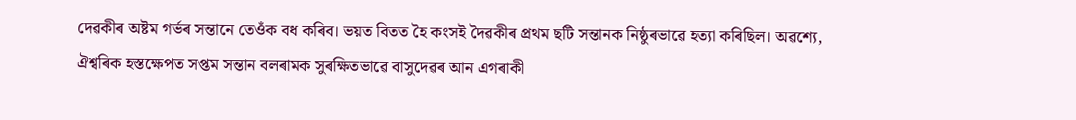দেৱকীৰ অষ্টম গৰ্ভৰ সন্তানে তেওঁক বধ কৰিব। ভয়ত বিতত হৈ কংসই দৈৱকীৰ প্ৰথম ছটি সন্তানক নিষ্ঠুৰভাৱে হত্যা কৰিছিল। অৱশ্যে, ঐশ্বৰিক হস্তক্ষেপত সপ্তম সন্তান বলৰামক সুৰক্ষিতভাৱে বাসুদেৱৰ আন এগৰাকী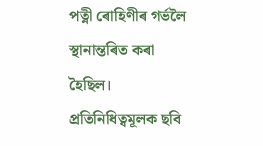পত্নী ৰোহিণীৰ গৰ্ভলৈ স্থানান্তৰিত কৰা হৈছিল।
প্ৰতিনিধিত্বমূলক ছবি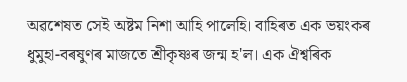অৱশেষত সেই অষ্টম নিশা আহি পালেহি। বাহিৰত এক ভয়ংকৰ ধুমুহা-বৰষুণৰ মাজতে শ্ৰীকৃষ্ণৰ জন্ম হ'ল। এক ঐশ্বৰিক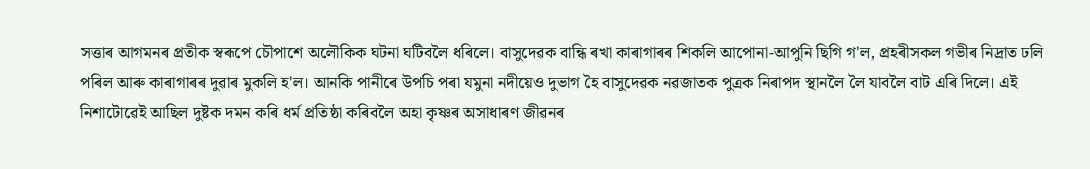সত্তাৰ আগমনৰ প্ৰতীক স্বৰূপে চৌপাশে অলৌকিক ঘটনা ঘটিবলৈ ধৰিলে। বাসুদেৱক বান্ধি ৰখা কাৰাগাৰৰ শিকলি আপোনা-আপুনি ছিগি গ'ল, প্ৰহৰীসকল গভীৰ নিদ্ৰাত ঢলি পৰিল আৰু কাৰাগাৰৰ দুৱাৰ মুকলি হ'ল। আনকি পানীৰে উপচি পৰা যমুনা নদীয়েও দুভাগ হৈ বাসুদেৱক নৱজাতক পুত্ৰক নিৰাপদ স্থানলৈ লৈ যাবলৈ বাট এৰি দিলে। এই নিশাটোৱেই আছিল দুষ্টক দমন কৰি ধৰ্ম প্ৰতিষ্ঠা কৰিবলৈ অহা কৃষ্ণৰ অসাধাৰণ জীৱনৰ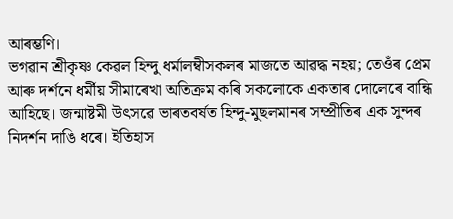আৰম্ভণি।
ভগৱান শ্ৰীকৃষ্ণ কেৱল হিন্দু ধৰ্মালম্বীসকলৰ মাজতে আৱদ্ধ নহয়; তেওঁৰ প্ৰেম আৰু দৰ্শনে ধৰ্মীয় সীমাৰেখা অতিক্ৰম কৰি সকলোকে একতাৰ দোলেৰে বান্ধি আহিছে। জন্মাষ্টমী উৎসৱে ভাৰতবৰ্ষত হিন্দু-মুছলমানৰ সম্প্ৰীতিৰ এক সুন্দৰ নিদৰ্শন দাঙি ধৰে। ইতিহাস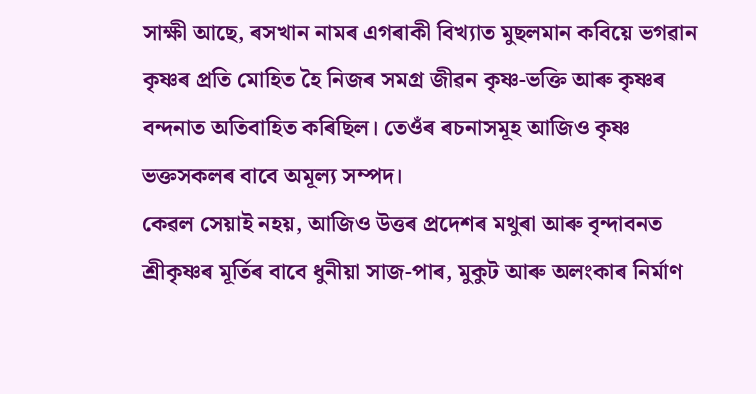সাক্ষী আছে, ৰসখান নামৰ এগৰাকী বিখ্যাত মুছলমান কবিয়ে ভগৱান কৃষ্ণৰ প্ৰতি মোহিত হৈ নিজৰ সমগ্ৰ জীৱন কৃষ্ণ-ভক্তি আৰু কৃষ্ণৰ বন্দনাত অতিবাহিত কৰিছিল। তেওঁৰ ৰচনাসমূহ আজিও কৃষ্ণ ভক্তসকলৰ বাবে অমূল্য সম্পদ।
কেৱল সেয়াই নহয়, আজিও উত্তৰ প্ৰদেশৰ মথুৰা আৰু বৃন্দাবনত শ্ৰীকৃষ্ণৰ মূৰ্তিৰ বাবে ধুনীয়া সাজ-পাৰ, মুকুট আৰু অলংকাৰ নিৰ্মাণ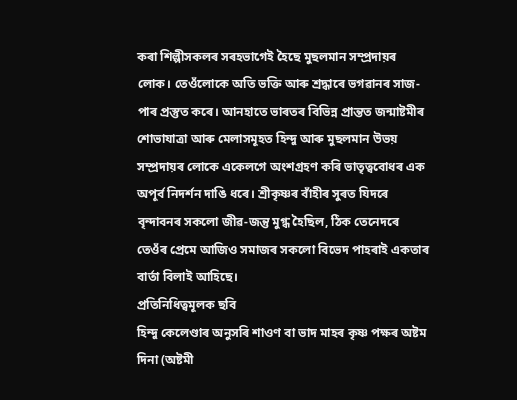কৰা শিল্পীসকলৰ সৰহভাগেই হৈছে মুছলমান সম্প্ৰদায়ৰ লোক। তেওঁলোকে অতি ভক্তি আৰু শ্ৰদ্ধাৰে ভগৱানৰ সাজ-পাৰ প্ৰস্তুত কৰে। আনহাতে ভাৰতৰ বিভিন্ন প্ৰান্তত জন্মাষ্টমীৰ শোভাযাত্ৰা আৰু মেলাসমূহত হিন্দু আৰু মুছলমান উভয় সম্প্ৰদায়ৰ লোকে একেলগে অংশগ্ৰহণ কৰি ভাতৃত্ববোধৰ এক অপূৰ্ব নিদৰ্শন দাঙি ধৰে। শ্ৰীকৃষ্ণৰ বাঁহীৰ সুৰত যিদৰে বৃন্দাবনৰ সকলো জীৱ-জন্তু মুগ্ধ হৈছিল, ঠিক তেনেদৰে তেওঁৰ প্ৰেমে আজিও সমাজৰ সকলো বিভেদ পাহৰাই একতাৰ বাৰ্তা বিলাই আহিছে।
প্ৰতিনিধিত্বমূলক ছবি
হিন্দু কেলেণ্ডাৰ অনুসৰি শাওণ বা ভাদ মাহৰ কৃষ্ণ পক্ষৰ অষ্টম দিনা (অষ্টমী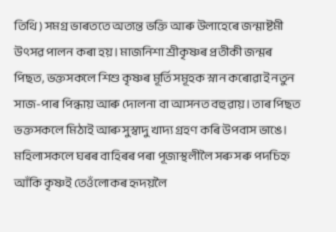তিথি) সমগ্ৰ ভাৰততে অত্যন্ত ভক্তি আৰু উলাহেৰে জন্মাষ্টমী উৎসৱ পালন কৰা হয়। মাজনিশা শ্ৰীকৃষ্ণৰ প্ৰতীকী জন্মৰ পিছত, ভক্তসকলে শিশু কৃষ্ণৰ মূৰ্তিসমূহক স্নান কৰোৱাই নতুন সাজ-পাৰ পিন্ধায় আৰু দোলনা বা আসনত বহুৱায়। তাৰ পিছত ভক্তসকলে মিঠাই আৰু সুস্বাদু খাদ্য গ্ৰহণ কৰি উপবাস ভাঙে। মহিলাসকলে ঘৰৰ বাহিৰৰ পৰা পূজাস্থলীলৈ সৰু সৰু পদচিহ্ন আঁকি কৃষ্ণই তেওঁলোকৰ হৃদয়লৈ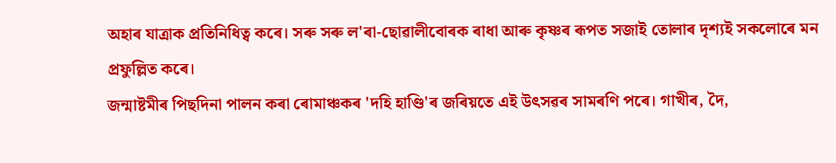অহাৰ যাত্ৰাক প্ৰতিনিধিত্ব কৰে। সৰু সৰু ল'ৰা-ছোৱালীবোৰক ৰাধা আৰু কৃষ্ণৰ ৰূপত সজাই তোলাৰ দৃশ্যই সকলোৰে মন প্ৰফুল্লিত কৰে।
জন্মাষ্টমীৰ পিছদিনা পালন কৰা ৰোমাঞ্চকৰ 'দহি হাণ্ডি'ৰ জৰিয়তে এই উৎসৱৰ সামৰণি পৰে। গাখীৰ, দৈ,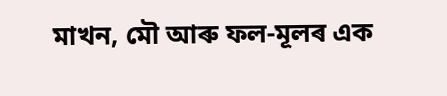মাখন, মৌ আৰু ফল-মূলৰ এক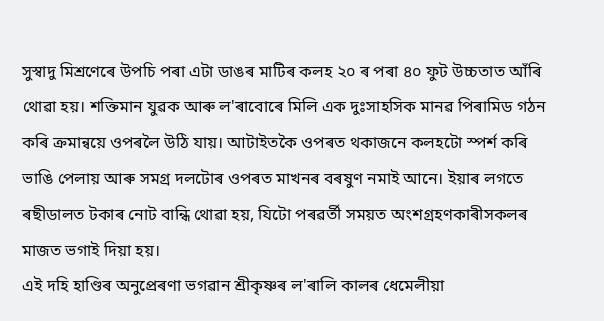সুস্বাদু মিশ্ৰণেৰে উপচি পৰা এটা ডাঙৰ মাটিৰ কলহ ২০ ৰ পৰা ৪০ ফুট উচ্চতাত আঁৰি থোৱা হয়। শক্তিমান যুৱক আৰু ল'ৰাবোৰে মিলি এক দুঃসাহসিক মানৱ পিৰামিড গঠন কৰি ক্ৰমান্বয়ে ওপৰলৈ উঠি যায়। আটাইতকৈ ওপৰত থকাজনে কলহটো স্পৰ্শ কৰি ভাঙি পেলায় আৰু সমগ্ৰ দলটোৰ ওপৰত মাখনৰ বৰষুণ নমাই আনে। ইয়াৰ লগতে ৰছীডালত টকাৰ নোট বান্ধি থোৱা হয়, যিটো পৰৱৰ্তী সময়ত অংশগ্ৰহণকাৰীসকলৰ মাজত ভগাই দিয়া হয়।
এই দহি হাণ্ডিৰ অনুপ্ৰেৰণা ভগৱান শ্ৰীকৃষ্ণৰ ল'ৰালি কালৰ ধেমেলীয়া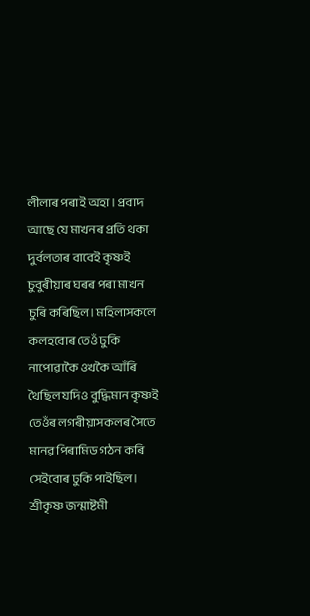লীলাৰ পৰাই অহা। প্ৰবাদ আছে যে মাখনৰ প্ৰতি থকা দুৰ্বলতাৰ বাবেই কৃষ্ণই চুবুৰীয়াৰ ঘৰৰ পৰা মাখন চুৰি কৰিছিল। মহিলাসকলে কলহবোৰ তেওঁ ঢুকি নাপোৱাকৈ ওখকৈ আঁৰি থৈছিল যদিও বুদ্ধিমান কৃষ্ণই তেওঁৰ লগৰীয়াসকলৰ সৈতে মানৱ পিৰামিড গঠন কৰি সেইবোৰ ঢুকি পাইছিল। শ্ৰীকৃষ্ণ জন্মাষ্টমী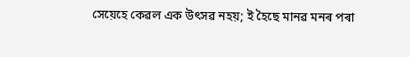সেয়েহে কেৱল এক উৎসৱ নহয়; ই হৈছে মানৱ মনৰ পৰা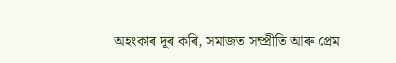অহংকাৰ দূৰ কৰি, সমাজত সম্প্ৰীতি আৰু প্ৰেম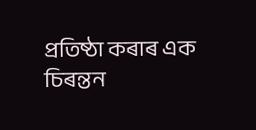প্ৰতিষ্ঠা কৰাৰ এক চিৰন্তন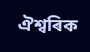ঐশ্বৰিক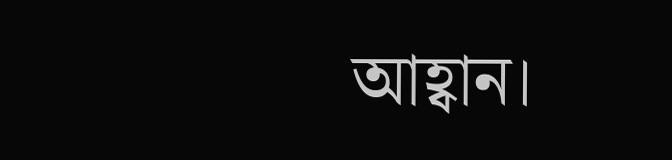আহ্বান।